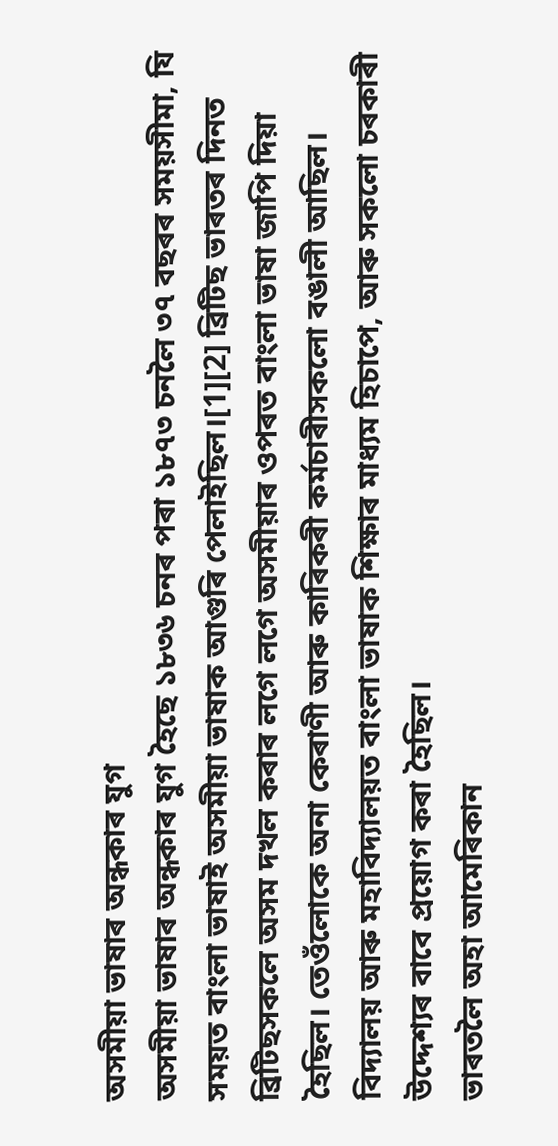অসমীয়া ভাষাৰ অন্ধকাৰ যুগ
অসমীয়া ভাষাৰ অন্ধকাৰ যুগ হৈছে ১৮৩৬ চনৰ পৰা ১৮৭৩ চনলৈ ৩৭ বছৰৰ সময়সীমা, যি সময়ত বাংলা ভাষাই অসমীয়া ভাষাক আগুৰি পেলাইছিল।[1][2] ব্ৰিটিছ ভাৰতৰ দিনত ব্ৰিটিছসকলে অসম দখল কৰাৰ লগে লগে অসমীয়াৰ ওপৰত বাংলা ভাষা জাপি দিয়া হৈছিল। তেওঁলোকে অনা কেৰাণী আৰু কাৰিকৰী কৰ্মচাৰীসকলো বঙালী আছিল। বিদ্যালয় আৰু মহাবিদ্যালয়ত বাংলা ভাষাক শিক্ষাৰ মাধ্যম হিচাপে, আৰু সকলো চৰকাৰী উদ্দেশ্যৰ বাবে প্ৰয়োগ কৰা হৈছিল।
ভাৰতলৈ অহা আমেৰিকান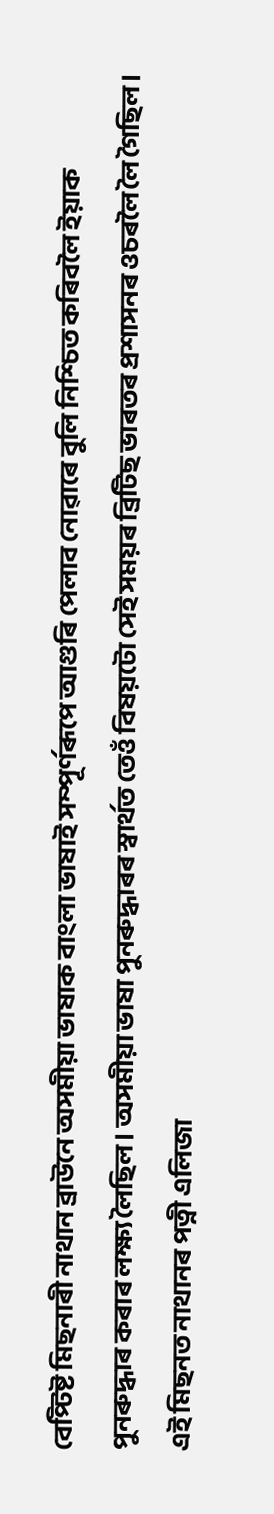বেপ্টিষ্ট মিছনাৰী নাথান ব্ৰাউনে অসমীয়া ভাষাক বাংলা ভাষাই সম্পূৰ্ণৰূপে আগুৰি পেলাব নোৱাৰে বুলি নিশ্চিত কৰিবলৈ ইয়াক পুনৰুদ্ধাৰ কৰাৰ লক্ষ্য লৈছিল। অসমীয়া ভাষা পুনৰুদ্ধাৰৰ স্বাৰ্থত তেওঁ বিষয়টো সেই সময়ৰ ব্ৰিটিছ ভাৰতৰ প্ৰশাসনৰ ওচৰলৈ লৈ গৈছিল। এই মিছনত নাথানৰ পত্নী এলিজা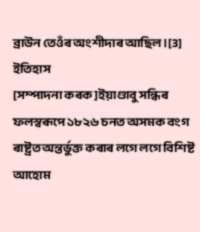ব্ৰাউন তেওঁৰ অংশীদাৰ আছিল।[3]
ইতিহাস
[সম্পাদনা কৰক]ইয়াণ্ডাবু সন্ধিৰ ফলস্বৰূপে ১৮২৬ চনত অসমক বংগ ৰাষ্ট্ৰত অন্তৰ্ভুক্ত কৰাৰ লগে লগে বিশিষ্ট আহোম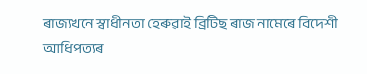ৰাজ্যখনে স্বাধীনতা হেৰুৱাই ব্ৰিটিছ ৰাজ নামেৰে বিদেশী আধিপত্যৰ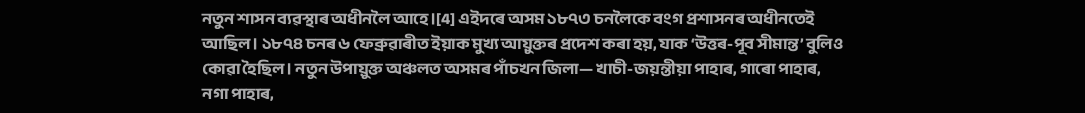নতুন শাসন ব্যৱস্থাৰ অধীনলৈ আহে।[4] এইদৰে অসম ১৮৭৩ চনলৈকে বংগ প্ৰশাসনৰ অধীনতেই আছিল। ১৮৭৪ চনৰ ৬ ফেব্ৰুৱাৰীত ইয়াক মুখ্য আয়ুক্তৰ প্ৰদেশ কৰা হয়, যাক ‘উত্তৰ-পূব সীমান্ত’ বুলিও কোৱা হৈছিল। নতুন উপায়ুক্ত অঞ্চলত অসমৰ পাঁচখন জিলা— খাচী-জয়ন্তীয়া পাহাৰ, গাৰো পাহাৰ, নগা পাহাৰ,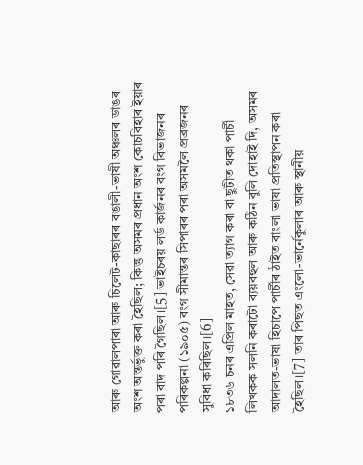আৰু গোৱালপাৰা আৰু চিলেট-কাছাৰৰ বঙালী-ভাষী অঞ্চলৰ ডাঙৰ অংশ অন্তৰ্ভুক্ত কৰা হৈছিল; কিন্তু অসমৰ প্ৰধান অংশ কোচবিহাৰ ইয়াৰ পৰা বাদ পৰি গৈছিল।[5] ভাইচৰয় লৰ্ড কাৰ্জনৰ বংগ বিভাজনৰ পৰিকল্পনা (১৯০৫) বংগ সীমান্তৰ সিপাৰৰ পৰা অসমলৈ প্ৰব্ৰজনৰ সুবিধা কৰিছিল।[6]
১৮৩৬ চনৰ এপ্ৰিল মাহত, সেৱা ত্যাগ কৰা বা ছুটীত থকা পাৰ্চী লিখকক সলনি কৰাটো ব্যয়বহুল আৰু কঠিন বুলি দোহাই দি, অসমৰ আদালত-ভাষা হিচাপে পাৰ্চীৰ ঠাইত বাংলা ভাষা প্ৰতিস্থাপন কৰা হৈছিল।[7] তাৰ পিছত এংলো-ভাৰ্নেকুলাৰ আৰু স্থানীয়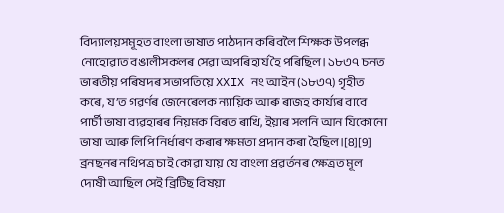বিদ্যালয়সমূহত বাংলা ভাষাত পাঠদান কৰিবলৈ শিক্ষক উপলব্ধ নোহোৱাত বঙালীসকলৰ সেৱা অপৰিহাৰ্য হৈ পৰিছিল। ১৮৩৭ চনত ভাৰতীয় পৰিষদৰ সভাপতিয়ে XXIX নং আইন (১৮৩৭) গৃহীত কৰে, য’ত গৱৰ্ণৰ জেনেৰেলক ন্যায়িক আৰু ৰাজহ কাৰ্য্যৰ বাবে পাৰ্চী ভাষা ব্যৱহাৰৰ নিয়মক বিৰত ৰাখি, ইয়াৰ সলনি আন যিকোনো ভাষা আৰু লিপি নিৰ্ধাৰণ কৰাৰ ক্ষমতা প্ৰদান কৰা হৈছিল।[8][9]
ব্ৰনছনৰ নথিপত্ৰ চাই কোৱা যায় যে বাংলা প্ৰৱৰ্তনৰ ক্ষেত্ৰত মূল দোষী আছিল সেই ব্ৰিটিছ বিষয়া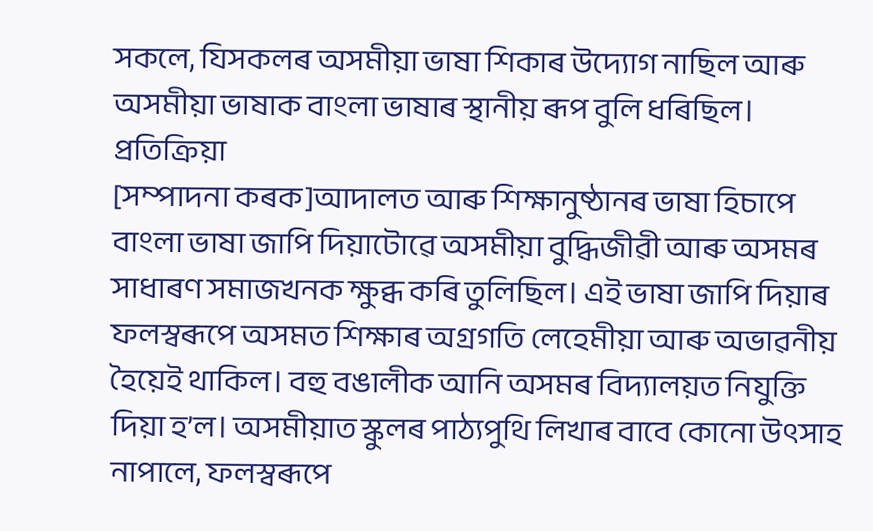সকলে, যিসকলৰ অসমীয়া ভাষা শিকাৰ উদ্যোগ নাছিল আৰু অসমীয়া ভাষাক বাংলা ভাষাৰ স্থানীয় ৰূপ বুলি ধৰিছিল।
প্ৰতিক্ৰিয়া
[সম্পাদনা কৰক]আদালত আৰু শিক্ষানুষ্ঠানৰ ভাষা হিচাপে বাংলা ভাষা জাপি দিয়াটোৱে অসমীয়া বুদ্ধিজীৱী আৰু অসমৰ সাধাৰণ সমাজখনক ক্ষুব্ধ কৰি তুলিছিল। এই ভাষা জাপি দিয়াৰ ফলস্বৰূপে অসমত শিক্ষাৰ অগ্ৰগতি লেহেমীয়া আৰু অভাৱনীয় হৈয়েই থাকিল। বহু বঙালীক আনি অসমৰ বিদ্যালয়ত নিযুক্তি দিয়া হ’ল। অসমীয়াত স্কুলৰ পাঠ্যপুথি লিখাৰ বাবে কোনো উৎসাহ নাপালে, ফলস্বৰূপে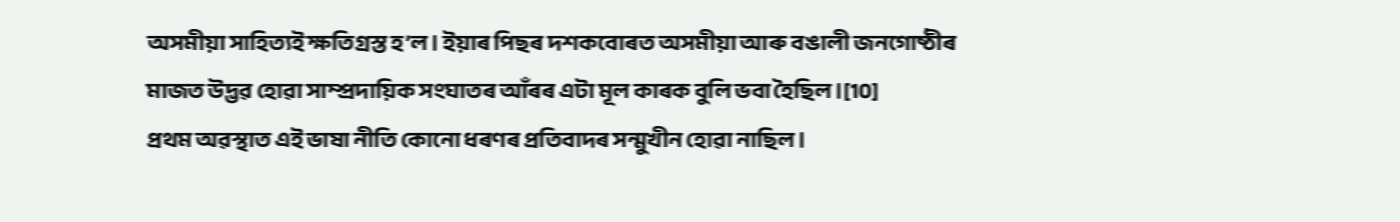অসমীয়া সাহিত্যই ক্ষতিগ্ৰস্ত হ’ল। ইয়াৰ পিছৰ দশকবোৰত অসমীয়া আৰু বঙালী জনগোষ্ঠীৰ মাজত উদ্ভৱ হোৱা সাম্প্ৰদায়িক সংঘাতৰ আঁৰৰ এটা মূল কাৰক বুলি ভবা হৈছিল।[10]
প্ৰথম অৱস্থাত এই ভাষা নীতি কোনো ধৰণৰ প্ৰতিবাদৰ সন্মুখীন হোৱা নাছিল।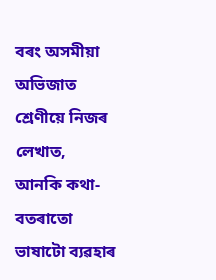বৰং অসমীয়া অভিজাত শ্ৰেণীয়ে নিজৰ লেখাত, আনকি কথা-বতৰাতো ভাষাটো ব্যৱহাৰ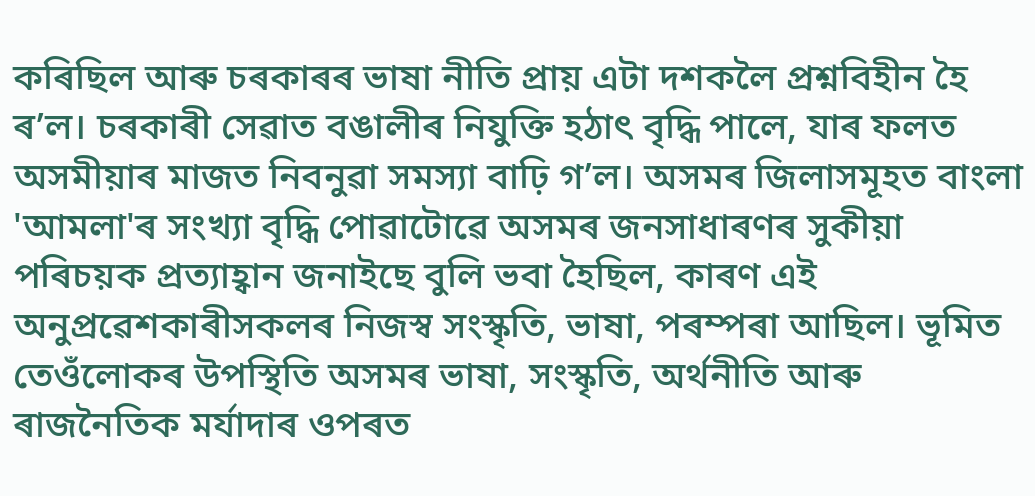কৰিছিল আৰু চৰকাৰৰ ভাষা নীতি প্ৰায় এটা দশকলৈ প্ৰশ্নবিহীন হৈ ৰ’ল। চৰকাৰী সেৱাত বঙালীৰ নিযুক্তি হঠাৎ বৃদ্ধি পালে, যাৰ ফলত অসমীয়াৰ মাজত নিবনুৱা সমস্যা বাঢ়ি গ’ল। অসমৰ জিলাসমূহত বাংলা 'আমলা'ৰ সংখ্যা বৃদ্ধি পোৱাটোৱে অসমৰ জনসাধাৰণৰ সুকীয়া পৰিচয়ক প্ৰত্যাহ্বান জনাইছে বুলি ভবা হৈছিল, কাৰণ এই অনুপ্ৰৱেশকাৰীসকলৰ নিজস্ব সংস্কৃতি, ভাষা, পৰম্পৰা আছিল। ভূমিত তেওঁলোকৰ উপস্থিতি অসমৰ ভাষা, সংস্কৃতি, অৰ্থনীতি আৰু ৰাজনৈতিক মৰ্যাদাৰ ওপৰত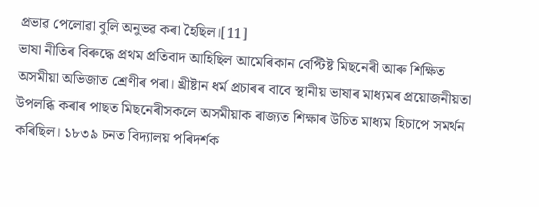প্ৰভাৱ পেলোৱা বুলি অনুভৱ কৰা হৈছিল।[11]
ভাষা নীতিৰ বিৰুদ্ধে প্ৰথম প্ৰতিবাদ আহিছিল আমেৰিকান বেপ্টিষ্ট মিছনেৰী আৰু শিক্ষিত অসমীয়া অভিজাত শ্ৰেণীৰ পৰা। খ্ৰীষ্টান ধৰ্ম প্ৰচাৰৰ বাবে স্থানীয় ভাষাৰ মাধ্যমৰ প্ৰয়োজনীয়তা উপলব্ধি কৰাৰ পাছত মিছনেৰীসকলে অসমীয়াক ৰাজ্যত শিক্ষাৰ উচিত মাধ্যম হিচাপে সমৰ্থন কৰিছিল। ১৮৩৯ চনত বিদ্যালয় পৰিদৰ্শক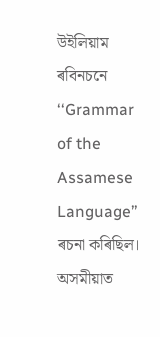উইলিয়াম ৰবিনচনে ‘‘Grammar of the Assamese Language’’ ৰচনা কৰিছিল। অসমীয়াত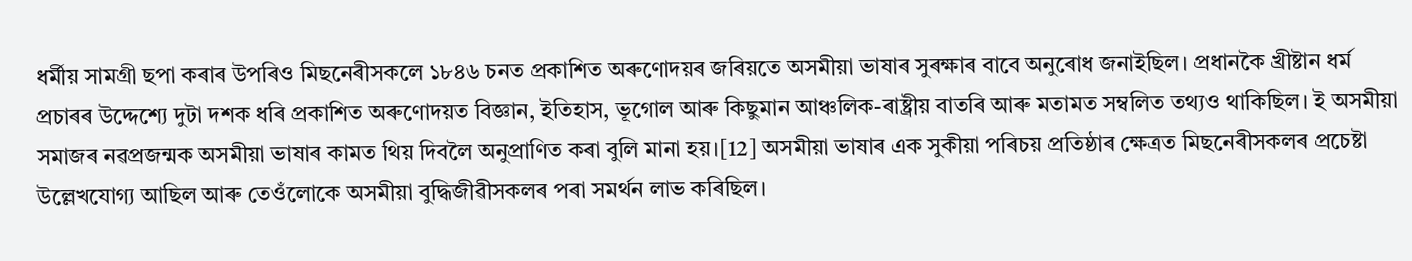ধৰ্মীয় সামগ্ৰী ছপা কৰাৰ উপৰিও মিছনেৰীসকলে ১৮৪৬ চনত প্ৰকাশিত অৰুণোদয়ৰ জৰিয়তে অসমীয়া ভাষাৰ সুৰক্ষাৰ বাবে অনুৰোধ জনাইছিল। প্ৰধানকৈ খ্ৰীষ্টান ধৰ্ম প্ৰচাৰৰ উদ্দেশ্যে দুটা দশক ধৰি প্ৰকাশিত অৰুণোদয়ত বিজ্ঞান, ইতিহাস, ভূগোল আৰু কিছুমান আঞ্চলিক-ৰাষ্ট্ৰীয় বাতৰি আৰু মতামত সম্বলিত তথ্যও থাকিছিল। ই অসমীয়া সমাজৰ নৱপ্ৰজন্মক অসমীয়া ভাষাৰ কামত থিয় দিবলৈ অনুপ্ৰাণিত কৰা বুলি মানা হয়।[12] অসমীয়া ভাষাৰ এক সুকীয়া পৰিচয় প্ৰতিষ্ঠাৰ ক্ষেত্ৰত মিছনেৰীসকলৰ প্ৰচেষ্টা উল্লেখযোগ্য আছিল আৰু তেওঁলোকে অসমীয়া বুদ্ধিজীৱীসকলৰ পৰা সমৰ্থন লাভ কৰিছিল।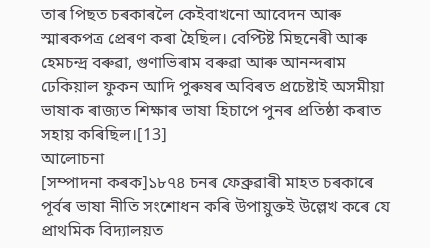তাৰ পিছত চৰকাৰলৈ কেইবাখনো আবেদন আৰু স্মাৰকপত্ৰ প্ৰেৰণ কৰা হৈছিল। বেপ্টিষ্ট মিছনেৰী আৰু হেমচন্দ্ৰ বৰুৱা, গুণাভিৰাম বৰুৱা আৰু আনন্দৰাম ঢেকিয়াল ফুকন আদি পুৰুষৰ অবিৰত প্ৰচেষ্টাই অসমীয়া ভাষাক ৰাজ্যত শিক্ষাৰ ভাষা হিচাপে পুনৰ প্ৰতিষ্ঠা কৰাত সহায় কৰিছিল।[13]
আলোচনা
[সম্পাদনা কৰক]১৮৭৪ চনৰ ফেব্ৰুৱাৰী মাহত চৰকাৰে পূৰ্বৰ ভাষা নীতি সংশোধন কৰি উপায়ুক্তই উল্লেখ কৰে যে প্ৰাথমিক বিদ্যালয়ত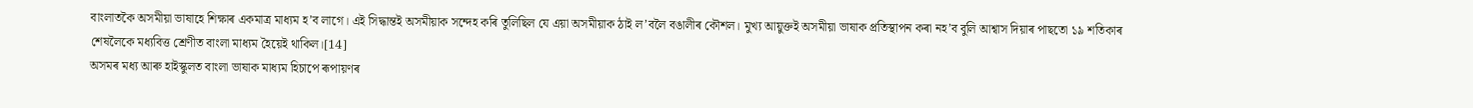বাংলাতকৈ অসমীয়া ভাষাহে শিক্ষাৰ একমাত্ৰ মাধ্যম হ’ব লাগে। এই সিদ্ধান্তই অসমীয়াক সন্দেহ কৰি তুলিছিল যে এয়া অসমীয়াক ঠাই ল’বলৈ বঙালীৰ কৌশল। মুখ্য আয়ুক্তই অসমীয়া ভাষাক প্ৰতিস্থাপন কৰা নহ’ব বুলি আশ্বাস দিয়াৰ পাছতো ১৯ শতিকাৰ শেষলৈকে মধ্যবিত্ত শ্ৰেণীত বাংলা মাধ্যম হৈয়েই থাকিল।[14]
অসমৰ মধ্য আৰু হাইস্কুলত বাংলা ভাষাক মাধ্যম হিচাপে ৰূপায়ণৰ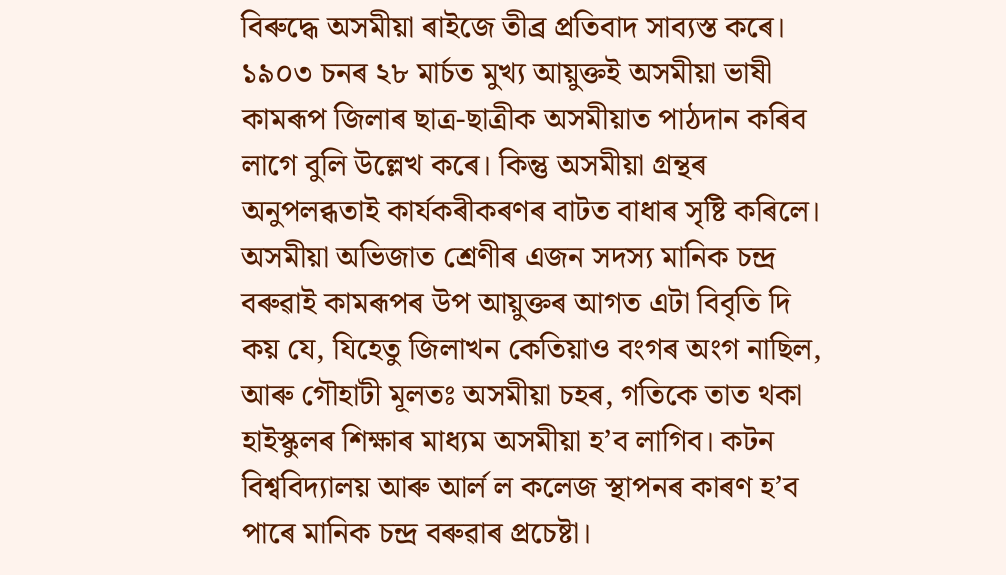বিৰুদ্ধে অসমীয়া ৰাইজে তীব্ৰ প্ৰতিবাদ সাব্যস্ত কৰে। ১৯০৩ চনৰ ২৮ মাৰ্চত মুখ্য আয়ুক্তই অসমীয়া ভাষী কামৰূপ জিলাৰ ছাত্ৰ-ছাত্ৰীক অসমীয়াত পাঠদান কৰিব লাগে বুলি উল্লেখ কৰে। কিন্তু অসমীয়া গ্ৰন্থৰ অনুপলব্ধতাই কাৰ্যকৰীকৰণৰ বাটত বাধাৰ সৃষ্টি কৰিলে। অসমীয়া অভিজাত শ্ৰেণীৰ এজন সদস্য মানিক চন্দ্ৰ বৰুৱাই কামৰূপৰ উপ আয়ুক্তৰ আগত এটা বিবৃতি দি কয় যে, যিহেতু জিলাখন কেতিয়াও বংগৰ অংগ নাছিল, আৰু গৌহাটী মূলতঃ অসমীয়া চহৰ, গতিকে তাত থকা হাইস্কুলৰ শিক্ষাৰ মাধ্যম অসমীয়া হ’ব লাগিব। কটন বিশ্ববিদ্যালয় আৰু আৰ্ল ল কলেজ স্থাপনৰ কাৰণ হ’ব পাৰে মানিক চন্দ্ৰ বৰুৱাৰ প্ৰচেষ্টা।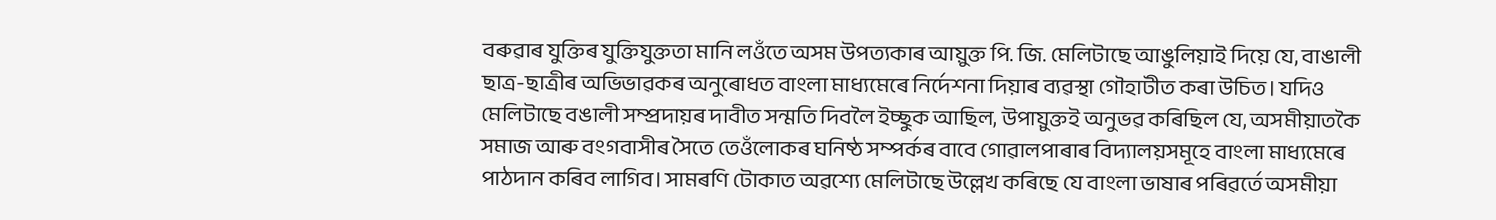বৰুৱাৰ যুক্তিৰ যুক্তিযুক্ততা মানি লওঁতে অসম উপত্যকাৰ আয়ুক্ত পি. জি. মেলিটাছে আঙুলিয়াই দিয়ে যে, বাঙালী ছাত্ৰ-ছাত্ৰীৰ অভিভাৱকৰ অনুৰোধত বাংলা মাধ্যমেৰে নিৰ্দেশনা দিয়াৰ ব্যৱস্থা গৌহাটীত কৰা উচিত। যদিও মেলিটাছে বঙালী সম্প্ৰদায়ৰ দাবীত সন্মতি দিবলৈ ইচ্ছুক আছিল, উপায়ুক্তই অনুভৱ কৰিছিল যে, অসমীয়াতকৈ সমাজ আৰু বংগবাসীৰ সৈতে তেওঁলোকৰ ঘনিষ্ঠ সম্পৰ্কৰ বাবে গোৱালপাৰাৰ বিদ্যালয়সমূহে বাংলা মাধ্যমেৰে পাঠদান কৰিব লাগিব। সামৰণি টোকাত অৱশ্যে মেলিটাছে উল্লেখ কৰিছে যে বাংলা ভাষাৰ পৰিৱৰ্তে অসমীয়া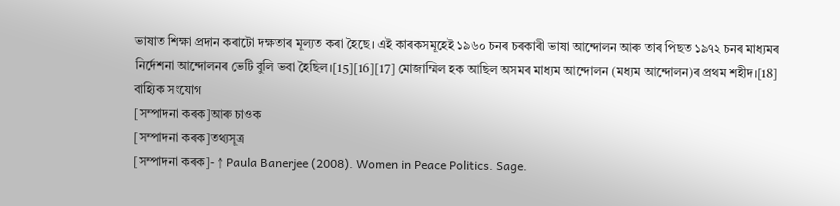ভাষাত শিক্ষা প্ৰদান কৰাটো দক্ষতাৰ মূল্যত কৰা হৈছে। এই কাৰকসমূহেই ১৯৬০ চনৰ চৰকাৰী ভাষা আন্দোলন আৰু তাৰ পিছত ১৯৭২ চনৰ মাধ্যমৰ নিৰ্দেশনা আন্দোলনৰ ভেটি বুলি ভবা হৈছিল।[15][16][17] মোজাম্মিল হক আছিল অসমৰ মাধ্যম আন্দোলন (মধ্যম আন্দোলন)ৰ প্ৰথম শহীদ।[18]
বাহ্যিক সংযোগ
[সম্পাদনা কৰক]আৰু চাওক
[সম্পাদনা কৰক]তথ্যসূত্ৰ
[সম্পাদনা কৰক]- ↑ Paula Banerjee (2008). Women in Peace Politics. Sage.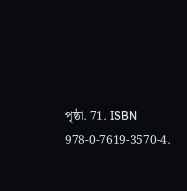পৃষ্ঠা. 71. ISBN 978-0-7619-3570-4.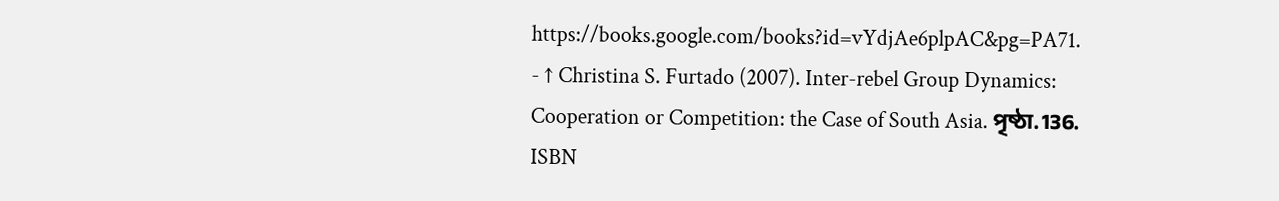https://books.google.com/books?id=vYdjAe6plpAC&pg=PA71.
- ↑ Christina S. Furtado (2007). Inter-rebel Group Dynamics: Cooperation or Competition: the Case of South Asia. পৃষ্ঠা. 136. ISBN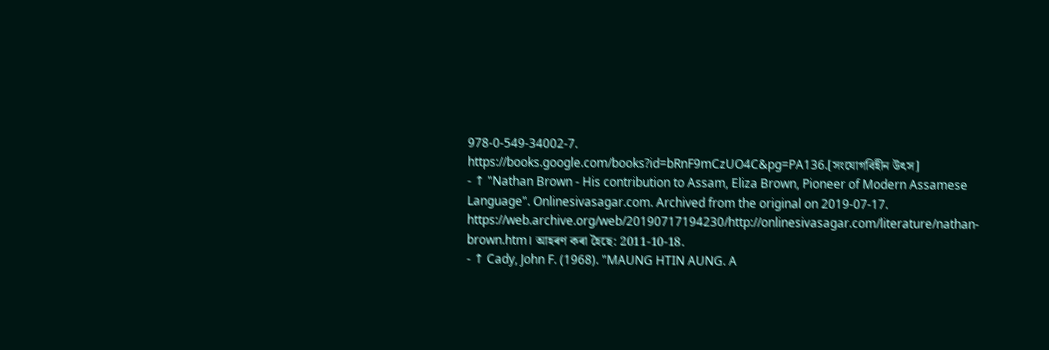978-0-549-34002-7. https://books.google.com/books?id=bRnF9mCzUO4C&pg=PA136.[সংযোগবিহীন উৎস]
- ↑ "Nathan Brown - His contribution to Assam, Eliza Brown, Pioneer of Modern Assamese Language". Onlinesivasagar.com. Archived from the original on 2019-07-17. https://web.archive.org/web/20190717194230/http://onlinesivasagar.com/literature/nathan-brown.htm। আহৰণ কৰা হৈছে: 2011-10-18.
- ↑ Cady, John F. (1968). "MAUNG HTIN AUNG. A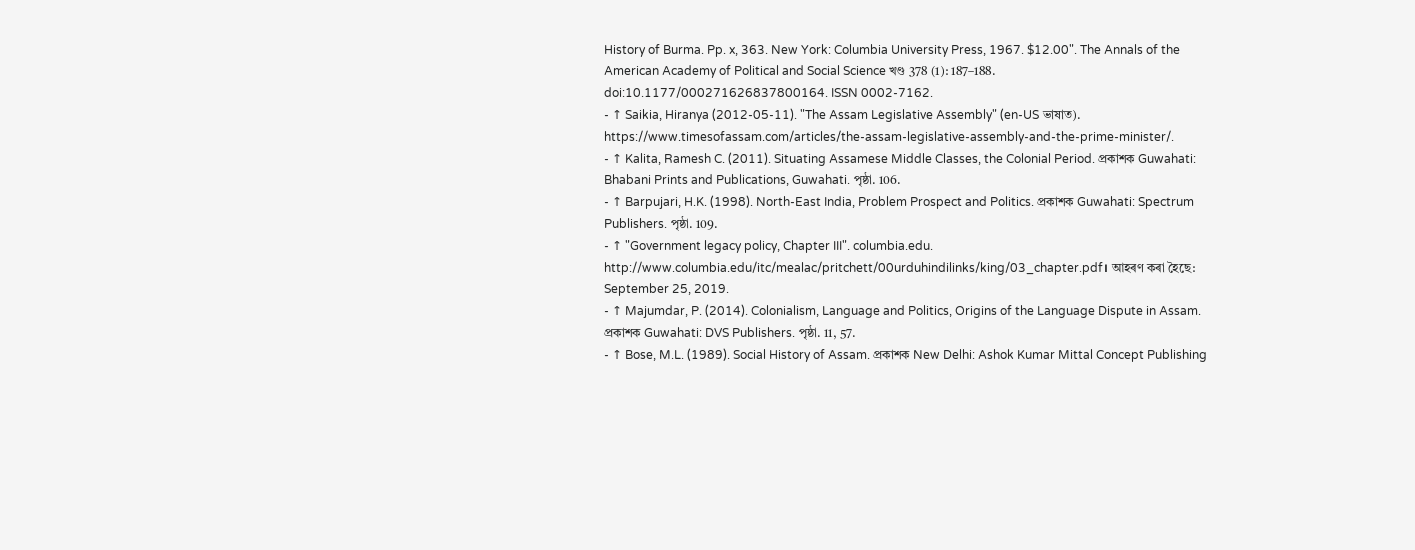History of Burma. Pp. x, 363. New York: Columbia University Press, 1967. $12.00". The Annals of the American Academy of Political and Social Science খণ্ড 378 (1): 187–188. doi:10.1177/000271626837800164. ISSN 0002-7162.
- ↑ Saikia, Hiranya (2012-05-11). "The Assam Legislative Assembly" (en-US ভাষাত). https://www.timesofassam.com/articles/the-assam-legislative-assembly-and-the-prime-minister/.
- ↑ Kalita, Ramesh C. (2011). Situating Assamese Middle Classes, the Colonial Period. প্ৰকাশক Guwahati: Bhabani Prints and Publications, Guwahati. পৃষ্ঠা. 106.
- ↑ Barpujari, H.K. (1998). North-East India, Problem Prospect and Politics. প্ৰকাশক Guwahati: Spectrum Publishers. পৃষ্ঠা. 109.
- ↑ "Government legacy policy, Chapter III". columbia.edu. http://www.columbia.edu/itc/mealac/pritchett/00urduhindilinks/king/03_chapter.pdf। আহৰণ কৰা হৈছে: September 25, 2019.
- ↑ Majumdar, P. (2014). Colonialism, Language and Politics, Origins of the Language Dispute in Assam. প্ৰকাশক Guwahati: DVS Publishers. পৃষ্ঠা. 11, 57.
- ↑ Bose, M.L. (1989). Social History of Assam. প্ৰকাশক New Delhi: Ashok Kumar Mittal Concept Publishing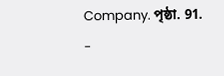Company. পৃষ্ঠা. 91.
-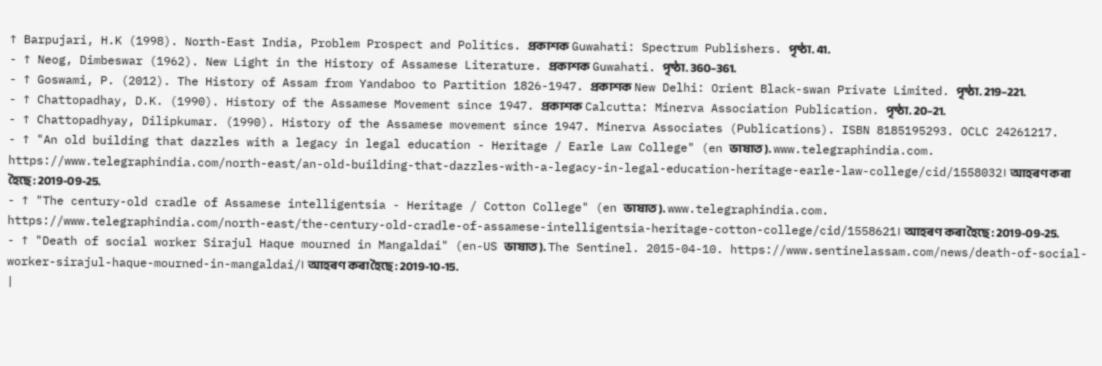↑ Barpujari, H.K (1998). North-East India, Problem Prospect and Politics. প্ৰকাশক Guwahati: Spectrum Publishers. পৃষ্ঠা. 41.
- ↑ Neog, Dimbeswar (1962). New Light in the History of Assamese Literature. প্ৰকাশক Guwahati. পৃষ্ঠা. 360–361.
- ↑ Goswami, P. (2012). The History of Assam from Yandaboo to Partition 1826-1947. প্ৰকাশক New Delhi: Orient Black-swan Private Limited. পৃষ্ঠা. 219–221.
- ↑ Chattopadhay, D.K. (1990). History of the Assamese Movement since 1947. প্ৰকাশক Calcutta: Minerva Association Publication. পৃষ্ঠা. 20–21.
- ↑ Chattopadhyay, Dilipkumar. (1990). History of the Assamese movement since 1947. Minerva Associates (Publications). ISBN 8185195293. OCLC 24261217.
- ↑ "An old building that dazzles with a legacy in legal education - Heritage / Earle Law College" (en ভাষাত). www.telegraphindia.com. https://www.telegraphindia.com/north-east/an-old-building-that-dazzles-with-a-legacy-in-legal-education-heritage-earle-law-college/cid/1558032। আহৰণ কৰা হৈছে: 2019-09-25.
- ↑ "The century-old cradle of Assamese intelligentsia - Heritage / Cotton College" (en ভাষাত). www.telegraphindia.com. https://www.telegraphindia.com/north-east/the-century-old-cradle-of-assamese-intelligentsia-heritage-cotton-college/cid/1558621। আহৰণ কৰা হৈছে: 2019-09-25.
- ↑ "Death of social worker Sirajul Haque mourned in Mangaldai" (en-US ভাষাত). The Sentinel. 2015-04-10. https://www.sentinelassam.com/news/death-of-social-worker-sirajul-haque-mourned-in-mangaldai/। আহৰণ কৰা হৈছে: 2019-10-15.
|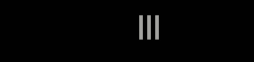|||